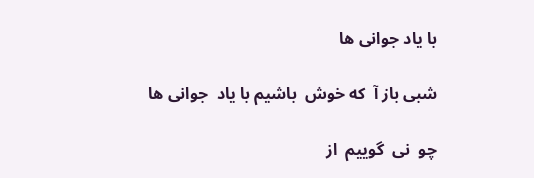با یاد جوانی ها

شبی باز آ  که خوش  باشیم با یاد  جوانی ها

چو  نی  گوییم  از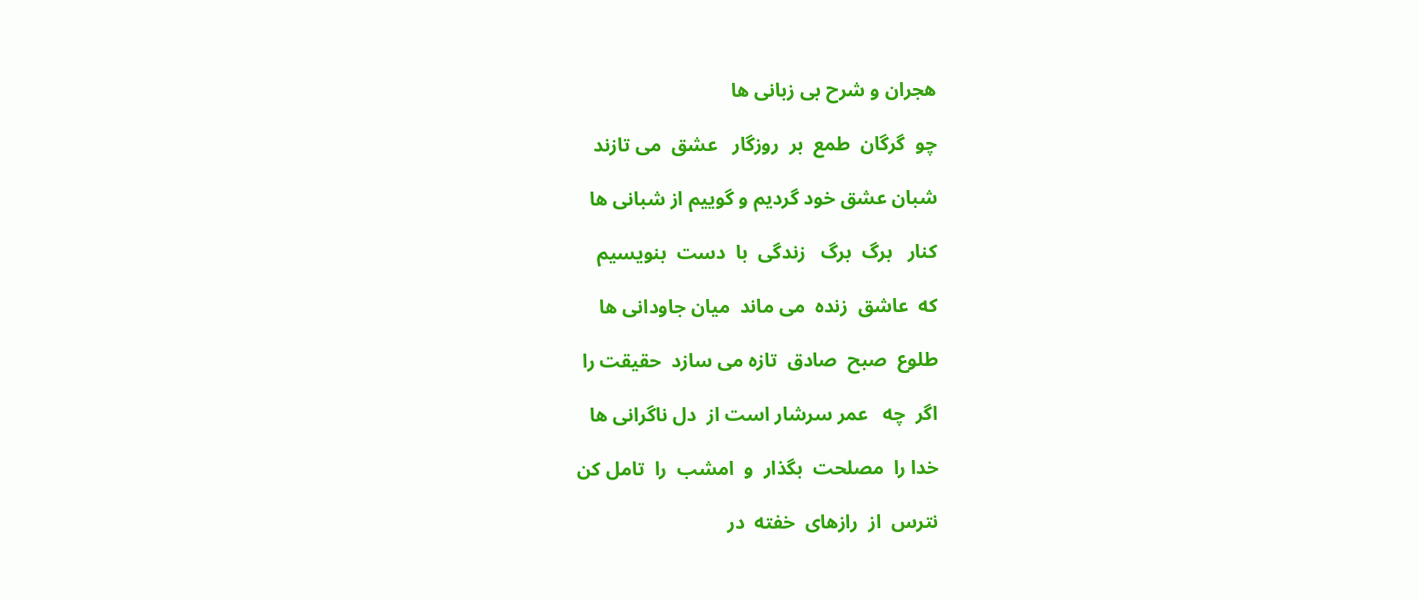هجران و شرح بی زبانی ها

چو  گرگان  طمع  بر  روزگار   عشق  می تازند

شبان عشق خود گردیم و گوییم از شبانی ها

کنار   برگ  برگ   زندگی  با  دست  بنویسیم

که  عاشق  زنده  می ماند  میان جاودانی ها

طلوع  صبح  صادق  تازه می سازد  حقیقت را

اگر  چه   عمر سرشار است از  دل ناگرانی ها

خدا را  مصلحت  بگذار  و  امشب  را  تامل کن

نترس  از  رازهای  خفته  در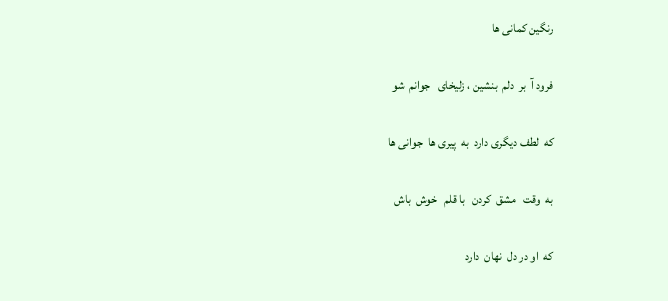رنگین کمانی ها

فرود آ  بر  دلم  بنشین ، زلیخای   جوانم  شو

که  لطف دیگری دارد  به  پیری ها  جوانی ها

به  وقت   مشق  کردن   با قلم   خوش  باش

که  او در دل  نهان  دارد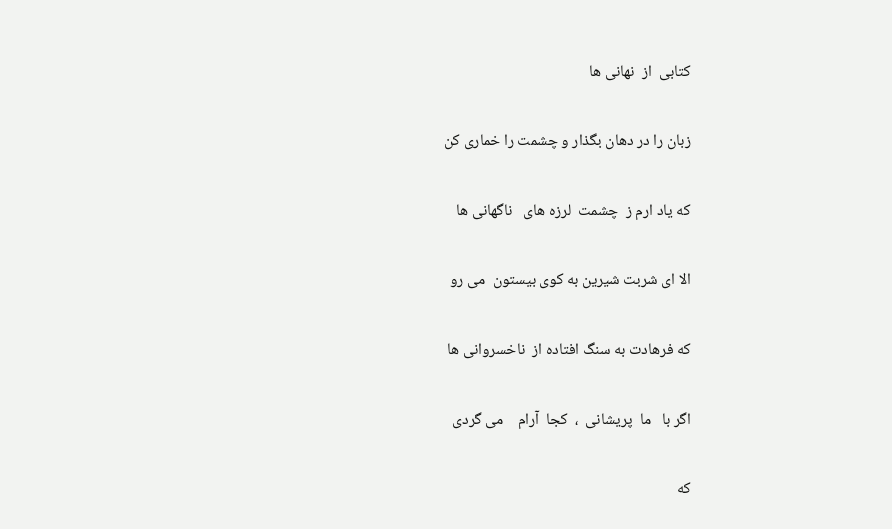کتابی  از  نهانی ها

زبان را در دهان بگذار و چشمت را خماری کن

که یاد ارم ز  چشمت  لرزه های   ناگهانی ها

الا ای شربت شیرین به کوی بیستون  می رو

که فرهادت به سنگ افتاده از  ناخسروانی ها

اگر با   ما  پریشانی  ،  کجا  آرام    می گردی

که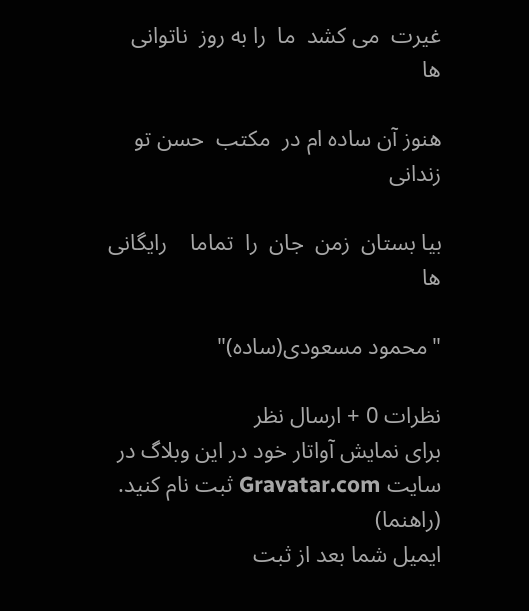غیرت  می کشد  ما  را به روز  ناتوانی ها

هنوز آن ساده ام در  مکتب  حسن تو زندانی

بیا بستان  زمن  جان  را  تماما    رایگانی ها

"محمود مسعودی(ساده)"

نظرات 0 + ارسال نظر
برای نمایش آواتار خود در این وبلاگ در سایت Gravatar.com ثبت نام کنید. (راهنما)
ایمیل شما بعد از ثبت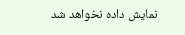نمایش داده نخواهد شد